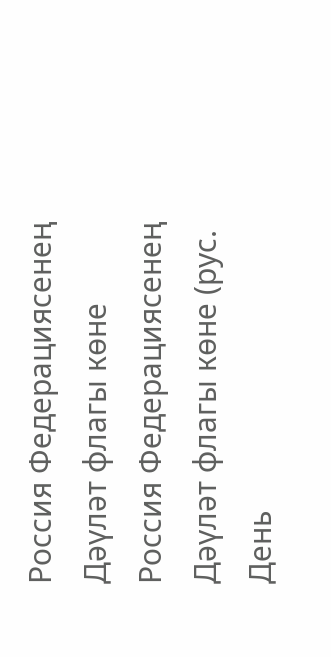Россия Федерациясенең Дәүләт флагы көне
Россия Федерациясенең Дәүләт флагы көне (рус. День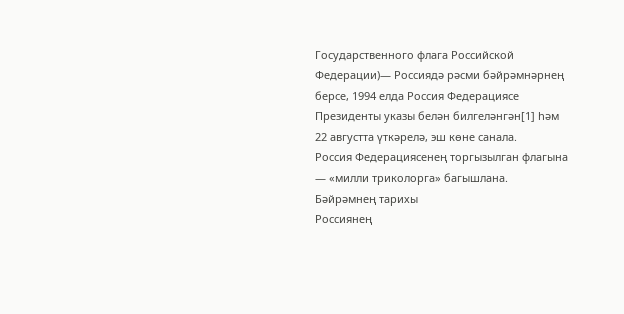Государственного флага Российской Федерации)— Россиядә рәсми бәйрәмнәрнең берсе, 1994 елда Россия Федерациясе Президенты указы белән билгеләнгән[1] һәм 22 августта үткәрелә, эш көне санала.
Россия Федерациясенең торгызылган флагына — «милли триколорга» багышлана.
Бәйрәмнең тарихы
Россиянең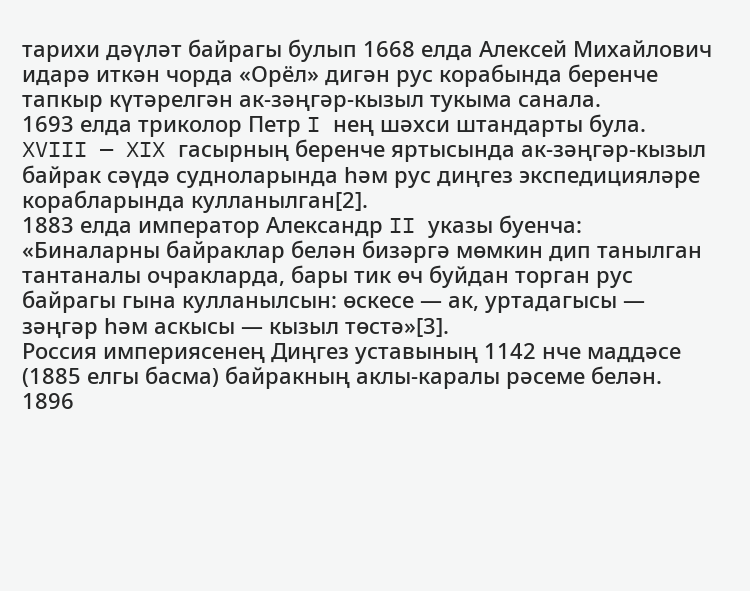тарихи дәүләт байрагы булып 1668 елда Алексей Михайлович идарә иткән чорда «Орёл» дигән рус корабында беренче тапкыр күтәрелгән ак-зәңгәр-кызыл тукыма санала.
1693 елда триколор Петр I нең шәхси штандарты була.
XVIII — XIX гасырның беренче яртысында ак-зәңгәр-кызыл байрак сәүдә судноларында һәм рус диңгез экспедицияләре корабларында кулланылган[2].
1883 елда император Александр II указы буенча: «Биналарны байраклар белән бизәргә мөмкин дип танылган тантаналы очракларда, бары тик өч буйдан торган рус байрагы гына кулланылсын: өскесе — ак, уртадагысы — зәңгәр һәм аскысы — кызыл төстә»[3].
Россия империясенең Диңгез уставының 1142 нче маддәсе (1885 елгы басма) байракның аклы-каралы рәсеме белән.
1896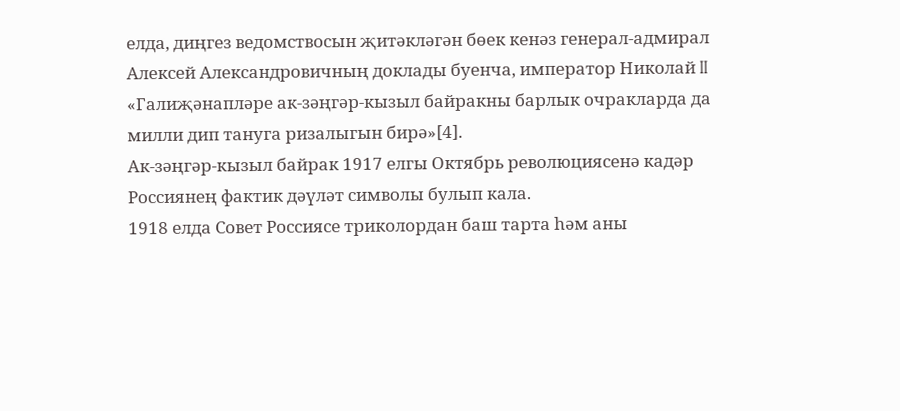елда, диңгез ведомствосын җитәкләгән бөек кенәз генерал-адмирал Алексей Александровичның доклады буенча, император Николай II «Галиҗәнапләре ак-зәңгәр-кызыл байракны барлык очракларда да милли дип тануга ризалыгын бирә»[4].
Ак-зәңгәр-кызыл байрак 1917 елгы Октябрь революциясенә кадәр Россиянең фактик дәүләт символы булып кала.
1918 елда Совет Россиясе триколордан баш тарта һәм аны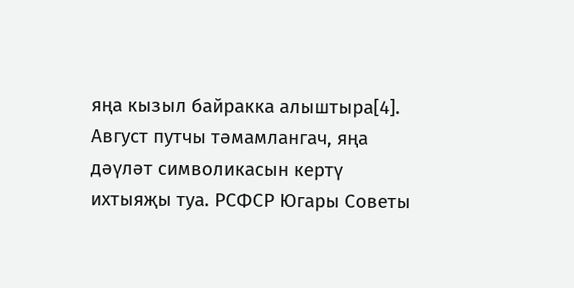яңа кызыл байракка алыштыра[4].
Август путчы тәмамлангач, яңа дәүләт символикасын кертү ихтыяҗы туа. РСФСР Югары Советы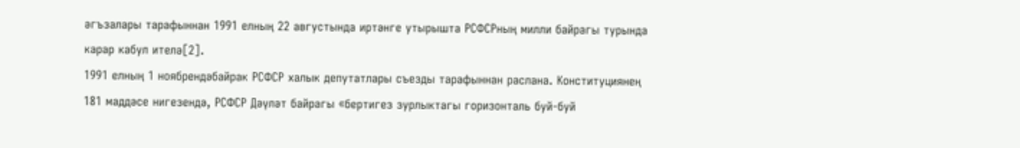әгъзалары тарафыннан 1991 елның 22 августында иртәнге утырышта РСФСРның милли байрагы турында карар кабул ителә[2].
1991 елның 1 ноябрендәбайрак РСФСР халык депутатлары съезды тарафыннан раслана. Конституциянең 181 маддәсе нигезендә, РСФСР Дәүләт байрагы «бертигез зурлыктагы горизонталь буй-буй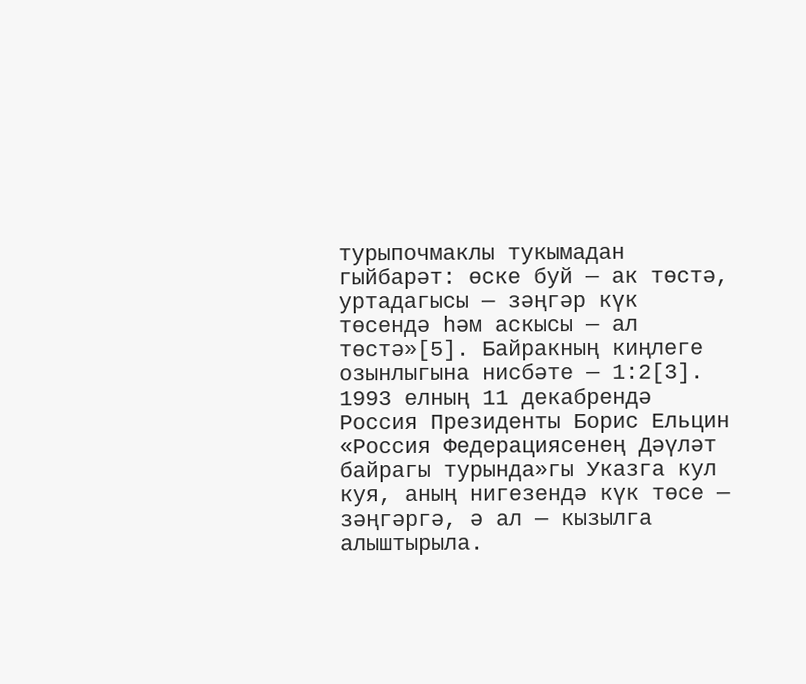турыпочмаклы тукымадан гыйбарәт: өске буй — ак төстә, уртадагысы — зәңгәр күк төсендә һәм аскысы — ал төстә»[5]. Байракның киңлеге озынлыгына нисбәте — 1:2[3].
1993 елның 11 декабрендә Россия Президенты Борис Ельцин «Россия Федерациясенең Дәүләт байрагы турында»гы Указга кул куя, аның нигезендә күк төсе — зәңгәргә, ә ал — кызылга алыштырыла.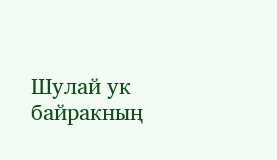Шулай ук байракның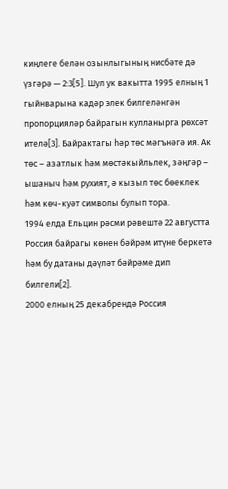киңлеге белән озынлыгының нисбәте дә үзгәрә — 2:3[5]. Шул ук вакытта 1995 елның 1 гыйнварына кадәр элек билгеләнгән пропорцияләр байрагын кулланырга рөхсәт ителә[3]. Байрактагы һәр төс мәгънәгә ия. Ак төс – азатлык һәм мөстәкыйльлек, зәңгәр – ышаныч һәм рухият, ә кызыл төс бөеклек һәм көч-куәт символы булып тора.
1994 елда Ельцин рәсми рәвештә 22 августта Россия байрагы көнен бәйрәм итүне беркетә һәм бу датаны дәүләт бәйрәме дип билгели[2].
2000 елның 25 декабрендә Россия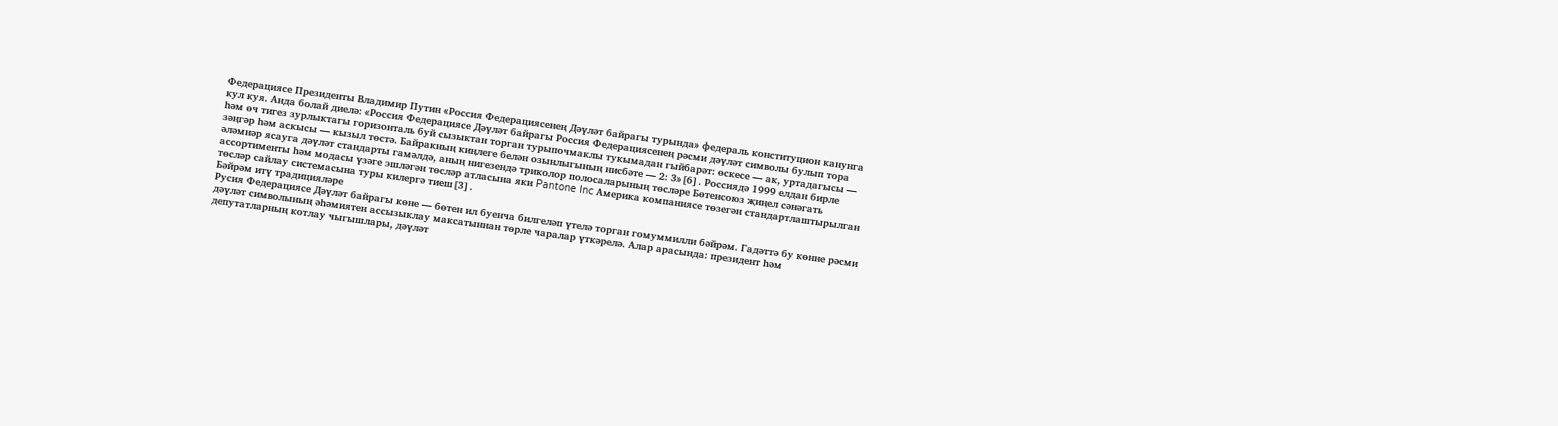Федерациясе Президенты Владимир Путин «Россия Федерациясенең Дәүләт байрагы турында» федераль конституцион канунга кул куя. Анда болай диелә: «Россия Федерациясе Дәүләт байрагы Россия Федерациясенең рәсми дәүләт символы булып тора һәм өч тигез зурлыктагы горизонталь буй сызыктан торган турыпочмаклы тукымадан гыйбарәт: өскесе — ак, уртадагысы — зәңгәр һәм аскысы — кызыл төстә. Байракның киңлеге белән озынлыгының нисбәте — 2: 3»[6]. Россиядә 1999 елдан бирле әләмнәр ясауга дәүләт стандарты гамәлдә, аның нигезендә триколор полосаларының төсләре Бөтенсоюз җиңел сәнәгать ассортименты һәм модасы үзәге эшләгән төсләр атласына яки Pantone Inc Америка компаниясе төзегән стандартлаштырылган төсләр сайлау системасына туры килергә тиеш[3].
Бәйрәм итү традицияләре
Русия Федерациясе Дәүләт байрагы көне — бөтен ил буенча билгеләп үтелә торган гомуммилли бәйрәм. Гадәттә бу көнне рәсми дәүләт символының әһәмиятен ассызыклау максатыннан төрле чаралар үткәрелә. Алар арасында: президент һәм депутатларның котлау чыгышлары, дәүләт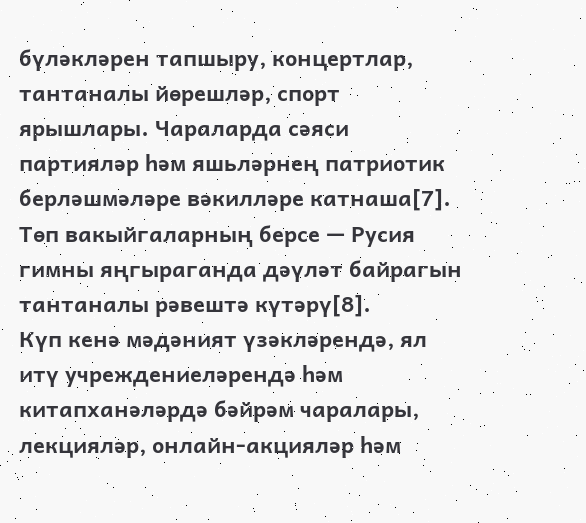бүләкләрен тапшыру, концертлар, тантаналы йөрешләр, спорт ярышлары. Чараларда сәяси партияләр һәм яшьләрнең патриотик берләшмәләре вәкилләре катнаша[7]. Төп вакыйгаларның берсе — Русия гимны яңгыраганда дәүләт байрагын тантаналы рәвештә күтәрү[8].
Күп кенә мәдәният үзәкләрендә, ял итү учреждениеләрендә һәм китапханәләрдә бәйрәм чаралары, лекцияләр, онлайн-акцияләр һәм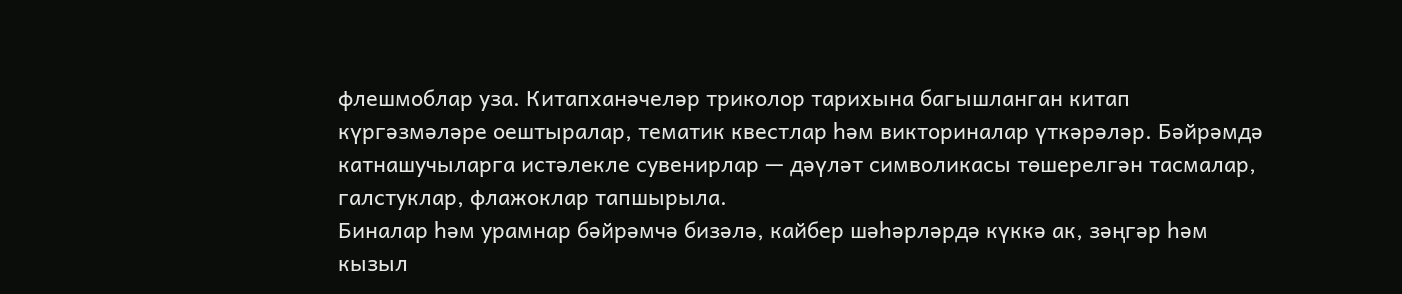флешмоблар уза. Китапханәчеләр триколор тарихына багышланган китап күргәзмәләре оештыралар, тематик квестлар һәм викториналар үткәрәләр. Бәйрәмдә катнашучыларга истәлекле сувенирлар — дәүләт символикасы төшерелгән тасмалар, галстуклар, флажоклар тапшырыла.
Биналар һәм урамнар бәйрәмчә бизәлә, кайбер шәһәрләрдә күккә ак, зәңгәр һәм кызыл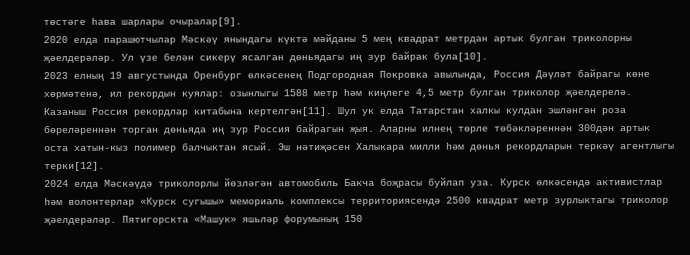төстәге һава шарлары очыралар[9].
2020 елда парашютчылар Мәскәү янындагы күктә мәйданы 5 мең квадрат метрдан артык булган триколорны җәелдерәләр. Ул үзе белән сикерү ясалган дөньядагы иң зур байрак була[10].
2023 елның 19 августында Оренбург өлкәсенең Подгородная Покровка авылында, Россия Дәүләт байрагы көне хөрмәтенә, ил рекордын куялар: озынлыгы 1588 метр һәм киңлеге 4,5 метр булган триколор җәелдерелә. Казаныш Россия рекордлар китабына кертелгән[11]. Шул ук елда Татарстан халкы кулдан эшләнгән роза бөреләреннән торган дөньяда иң зур Россия байрагын җыя. Аларны илнең төрле төбәкләреннән 300дән артык оста хатын-кыз полимер балчыктан ясый. Эш нәтиҗәсен Халыкара милли һәм дөнья рекордларын теркәү агентлыгы терки[12].
2024 елда Мәскәүдә триколорлы йөзләгән автомобиль Бакча боҗрасы буйлап уза. Курск өлкәсендә активистлар һәм волонтерлар «Курск сугышы» мемориаль комплексы территориясендә 2500 квадрат метр зурлыктагы триколор җәелдерәләр. Пятигорскта «Машук» яшьләр форумының 150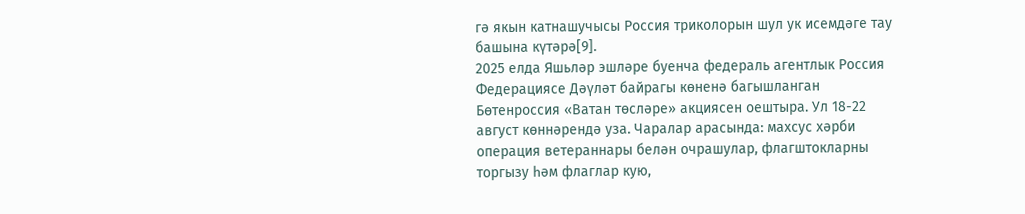гә якын катнашучысы Россия триколорын шул ук исемдәге тау башына күтәрә[9].
2025 елда Яшьләр эшләре буенча федераль агентлык Россия Федерациясе Дәүләт байрагы көненә багышланган Бөтенроссия «Ватан төсләре» акциясен оештыра. Ул 18-22 август көннәрендә уза. Чаралар арасында: махсус хәрби операция ветераннары белән очрашулар, флагштокларны торгызу һәм флаглар кую,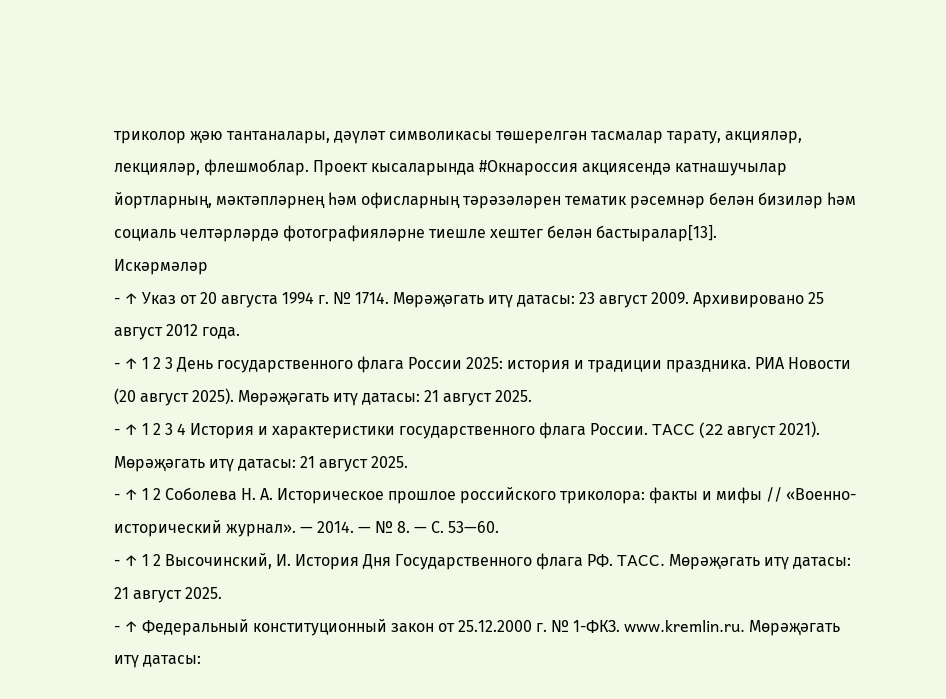триколор җәю тантаналары, дәүләт символикасы төшерелгән тасмалар тарату, акцияләр, лекцияләр, флешмоблар. Проект кысаларында #Окнароссия акциясендә катнашучылар йортларның, мәктәпләрнең һәм офисларның тәрәзәләрен тематик рәсемнәр белән бизиләр һәм социаль челтәрләрдә фотографияләрне тиешле хештег белән бастыралар[13].
Искәрмәләр
- ↑ Указ от 20 августа 1994 г. № 1714. Мөрәҗәгать итү датасы: 23 август 2009. Архивировано 25 август 2012 года.
- ↑ 1 2 3 День государственного флага России 2025: история и традиции праздника. РИА Новости (20 август 2025). Мөрәҗәгать итү датасы: 21 август 2025.
- ↑ 1 2 3 4 История и характеристики государственного флага России. TACC (22 август 2021). Мөрәҗәгать итү датасы: 21 август 2025.
- ↑ 1 2 Соболева Н. А. Историческое прошлое российского триколора: факты и мифы // «Военно-исторический журнал». — 2014. — № 8. — С. 53—60.
- ↑ 1 2 Высочинский, И. История Дня Государственного флага РФ. TACC. Мөрәҗәгать итү датасы: 21 август 2025.
- ↑ Федеральный конституционный закон от 25.12.2000 г. № 1-ФКЗ. www.kremlin.ru. Мөрәҗәгать итү датасы: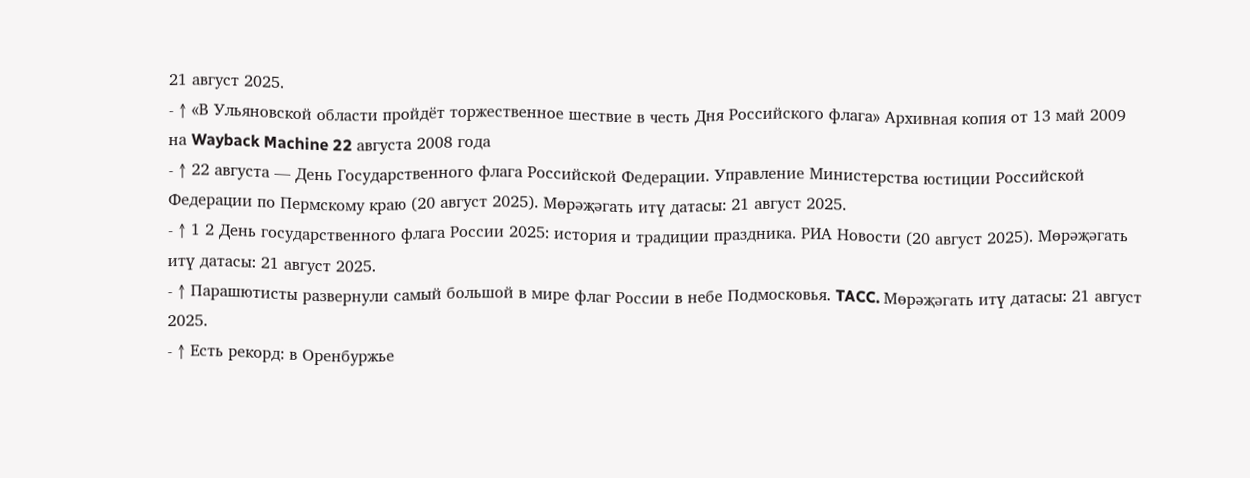21 август 2025.
- ↑ «В Ульяновской области пройдёт торжественное шествие в честь Дня Российского флага» Архивная копия от 13 май 2009 на Wayback Machine 22 августа 2008 года
- ↑ 22 августа — День Государственного флага Российской Федерации. Управление Министерства юстиции Российской Федерации по Пермскому краю (20 август 2025). Мөрәҗәгать итү датасы: 21 август 2025.
- ↑ 1 2 День государственного флага России 2025: история и традиции праздника. РИА Новости (20 август 2025). Мөрәҗәгать итү датасы: 21 август 2025.
- ↑ Парашютисты развернули самый большой в мире флаг России в небе Подмосковья. TACC. Мөрәҗәгать итү датасы: 21 август 2025.
- ↑ Есть рекорд: в Оренбуржье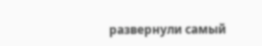развернули самый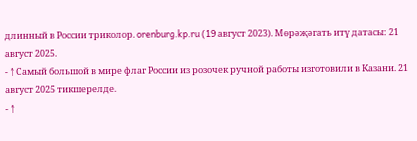длинный в России триколор. orenburg.kp.ru (19 август 2023). Мөрәҗәгать итү датасы: 21 август 2025.
- ↑ Самый большой в мире флаг России из розочек ручной работы изготовили в Казани. 21 август 2025 тикшерелде.
- ↑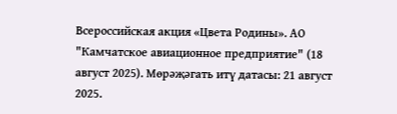Всероссийская акция «Цвета Родины». АО "Камчатское авиационное предприятие" (18 август 2025). Мөрәҗәгать итү датасы: 21 август 2025.